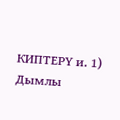КИПТЕРҮ и. 1) Дымлы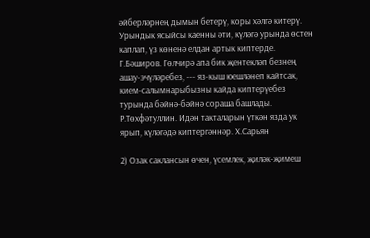әйберләрнең дымын бетерү, коры хәлгә китерү. Урындык ясыйсы каенны әти, күләгә урында өстен каплап, үз көненә елдан артык киптерде. Г.Бәширов. Гөлчирә апа бик җентекләп безнең ашау-эчүләребез, --- яз-кыш юешләнеп кайтсак, кием-салымнарыбызны кайда киптерүебез турында бәйнә-бәйнә сораша башлады. Р.Төхфәтуллин. Идән такталарын үткән язда ук ярып, күләгәдә киптергәннәр. Х.Сарьян

2) Озак саклансын өчен, үсемлек, җиләк-җимеш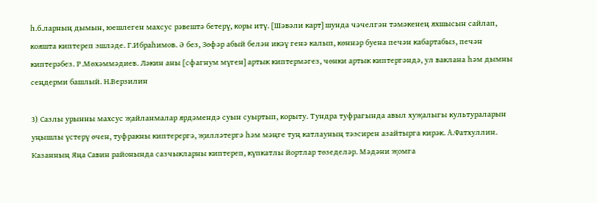һ.б.ларның дымын, юешлеген махсус рәвештә бетерү, коры итү. [Шәвәли карт] шунда чәчелгән тәмәкенең яхшысын сайлап, кояшта киптереп эшләде. Г.Ибраһимов. Ә без, Зөфәр абый белән икәү генә калып, көннәр буена печән кабартабыз, печән киптерәбез. Р.Мөхәммәдиев. Ләкин аны [сфагнум мүген] артык киптермәгез, чөнки артык киптергәндә, ул ваклана һәм дымны сеңдерми башлый. Н.Верзилин

3) Сазлы урынны махсус җайланмалар ярдәмендә суын суыртып, корыту. Тундра туфрагында авыл хуҗалыгы культураларын уңышлы үстерү өчен, туфракны киптерергә, җилләтергә һәм мәңге туң катлауның тәэсирен азайтырга кирәк. А.Фатхуллин. Казанның Яңа Савин районында сазчыкларны киптереп, күпкатлы йортлар төзеделәр. Мәдәни җомга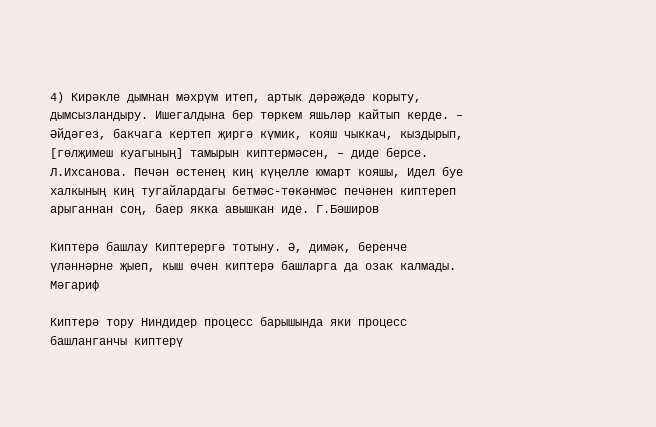4) Кирәкле дымнан мәхрүм итеп, артык дәрәҗәдә корыту, дымсызландыру. Ишегалдына бер төркем яшьләр кайтып керде. – Әйдәгез, бакчага кертеп җиргә күмик, кояш чыккач, кыздырып, [гөлҗимеш куагының] тамырын киптермәсен, – диде берсе. Л.Ихсанова. Печән өстенең киң күңелле юмарт кояшы, Идел буе халкының киң тугайлардагы бетмәс-төкәнмәс печәнен киптереп арыганнан соң, баер якка авышкан иде. Г.Бәширов

Киптерә башлау Киптерергә тотыну. Ә, димәк, беренче үләннәрне җыеп, кыш өчен киптерә башларга да озак калмады. Мәгариф

Киптерә тору Ниндидер процесс барышында яки процесс башланганчы киптерү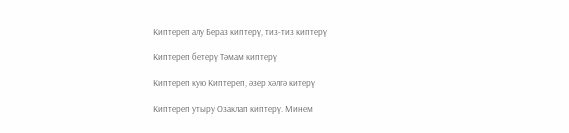Киптереп алу Бераз киптерү, тиз-тиз киптерү

Киптереп бетерү Тәмам киптерү

Киптереп кую Киптереп, әзер хәлгә китерү

Киптереп утыру Озаклап киптерү. Минем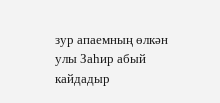зур апаемның өлкән улы Заһир абый кайдадыр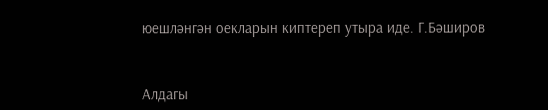юешләнгән оекларын киптереп утыра иде. Г.Бәширов



Алдагы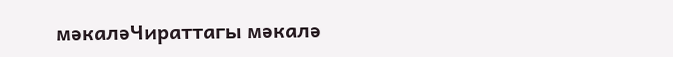мәкаләЧираттагы мәкалә